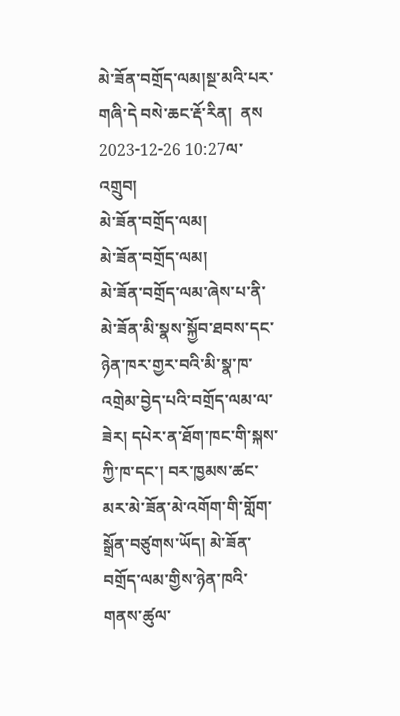མེ་ཟོན་བགྲོད་ལམ།སྔ་མའི་པར་གཞི་དེ བསེ་ཆང་རྡོ་རིན།  ནས 2023-12-26 10:27ལ་འགྲུབ།
མེ་ཟོན་བགྲོད་ལམ།
མེ་ཟོན་བགྲོད་ལམ།
མེ་ཟོན་བགྲོད་ལམ་ཞེས་པ་ནི་མེ་ཟོན་མི་སྣས་སྐྱོབ་ཐབས་དང་ཉེན་ཁར་གྱར་བའི་མི་སྣ་ཁ་འགྲེམ་བྱེད་པའི་བགྲོད་ལམ་ལ་ཟེར། དཔེར་ན་ཐོག་ཁང་གི་སྐས་ཀྱི་ཁ་དང་། བར་ཁྱམས་ཚང་མར་མེ་ཟོན་མེ་འགོག་གི་གློག་སྒྲོན་བཙུགས་ཡོད། མེ་ཟོན་བགྲོད་ལམ་གྱིས་ཉེན་ཁའི་གནས་ཚུལ་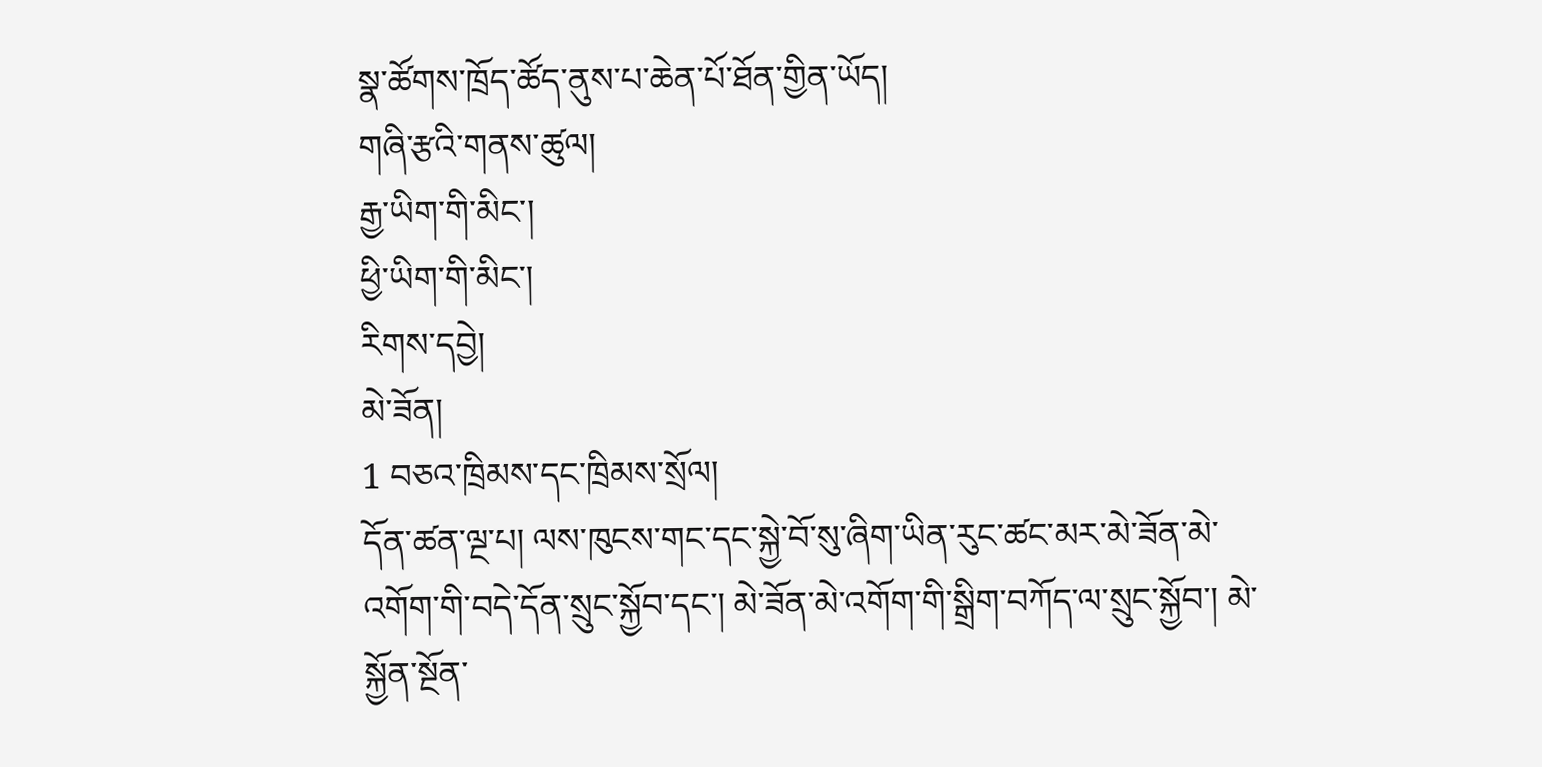སྣ་ཚོགས་ཁྲོད་ཚོད་ནུས་པ་ཆེན་པོ་ཐོན་གྱིན་ཡོད།
གཞི་རྩའི་གནས་ཚུལ།
རྒྱ་ཡིག་གི་མིང་།
ཕྱི་ཡིག་གི་མིང་།
རིགས་དབྱེ།
མེ་ཟོན།
1 བཅའ་ཁྲིམས་དང་ཁྲིམས་སྲོལ།
དོན་ཚན་ལྔ་པ། ལས་ཁུངས་གང་དང་སྐྱེ་བོ་སུ་ཞིག་ཡིན་རུང་ཚང་མར་མེ་ཟོན་མེ་འགོག་གི་བདེ་དོན་སྲུང་སྐྱོབ་དང་། མེ་ཟོན་མེ་འགོག་གི་སྒྲིག་བཀོད་ལ་སྲུང་སྐྱོབ་། མེ་སྐྱོན་སྔོན་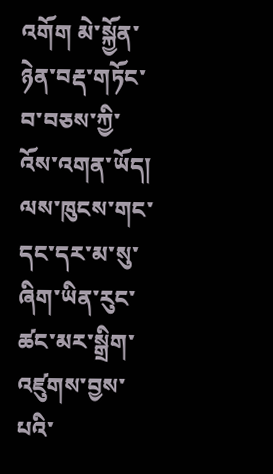འགོག མེ་སྐྱོན་ཉེན་བརྡ་གཏོང་བ་བཅས་ཀྱི་འོས་འགན་ཡོད། ལས་ཁུངས་གང་དང་དར་མ་སུ་ཞིག་ཡིན་རུང་ཚང་མར་སྒྲིག་འཛུགས་བྱས་པའི་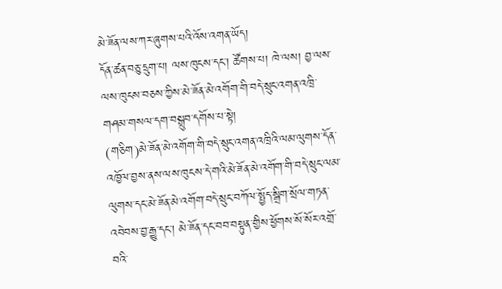མེ་ཟོན་ལས་ཀར་ཞུགས་པའི་འོས་འགན་ཡོད།
དོན་ཚན་བཅུ་དྲུག་པ། ལས་ཁུངས་དང་། ཚོགས་པ། ཁེ་ལས། བྱ་ལས་ལས་ཁུངས་བཅས་ཀྱིས་མེ་ཟོན་མེ་འགོག་གི་བདེ་སྲུང་འགན་འཁྲི་གཤམ་གསལ་དག་བསྒྲུབ་དགོས་པ་སྟེ།
(གཅིག)མེ་ཟོན་མེ་འགོག་གི་བདེ་སྲུང་འགན་འཁྲིའི་ལམ་ལུགས་དོན་འཁྱོལ་བྱས་ནས་ལས་ཁུངས་དེ་གའི་མེ་ཟོན་མེ་འགོག་གི་བདེ་སྲུང་ལམ་ལུགས་དང་མེ་ཟོན་མེ་འགོག་བདེ་སྲུང་བཀོལ་སྤྱོད་སྒྲིག་སྲོལ་གཏན་འབེབས་བྱ་རྒྱུ་དང་། མེ་ཟོན་དང་བབ་བསྟུན་གྱིས་ཕྱོགས་སོ་སོར་འགྲོ་བའི་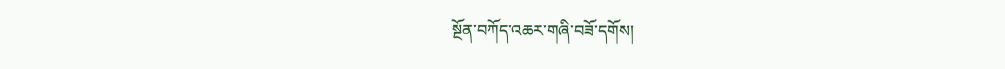སྔོན་བཀོད་འཆར་གཞི་བཟོ་དགོས།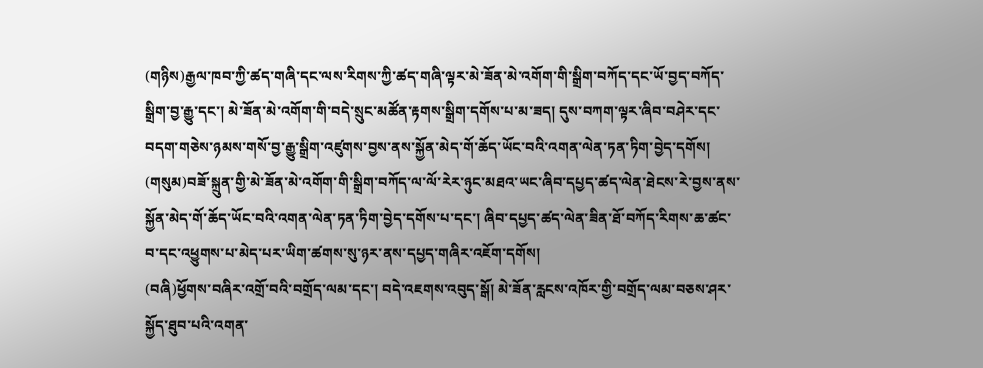(གཉིས)རྒྱལ་ཁབ་ཀྱི་ཚད་གཞི་དང་ལས་རིགས་ཀྱི་ཚད་གཞི་ལྟར་མེ་ཟོན་མེ་འགོག་གི་སྒྲིག་བཀོད་དང་ཡོ་བྱད་བཀོད་སྒྲིག་བྱ་རྒྱུ་དང་། མེ་ཟོན་མེ་འགོག་གི་བདེ་སྲུང་མཚོན་རྟགས་སྒྲིག་དགོས་པ་མ་ཟད། དུས་བཀག་ལྟར་ཞིབ་བཤེར་དང་བདག་གཅེས་ཉམས་གསོ་བྱ་རྒྱུ་སྒྲིག་འཛུགས་བྱས་ནས་སྐྱོན་མེད་གོ་ཆོད་ཡོང་བའི་འགན་ལེན་ཏན་ཏིག་བྱེད་དགོས།
(གསུམ)བཟོ་སྐྲུན་གྱི་མེ་ཟོན་མེ་འགོག་གི་སྒྲིག་བཀོད་ལ་ལོ་རེར་ཉུང་མཐའ་ཡང་ཞིབ་དཔྱད་ཚད་ལེན་ཐེངས་རེ་བྱས་ནས་སྐྱོན་མེད་གོ་ཆོད་ཡོང་བའི་འགན་ལེན་ཏན་ཏིག་བྱེད་དགོས་པ་དང་། ཞིབ་དཔྱད་ཚད་ལེན་ཟིན་ཐོ་བཀོད་རིགས་ཆ་ཚང་བ་དང་འཕྱུགས་པ་མེད་པར་ཡིག་ཚགས་སུ་ཉར་ནས་དཔྱད་གཞིར་འཇོག་དགོས།
(བཞི)ཕྱོགས་བཞིར་འགྲོ་བའི་བགྲོད་ལམ་དང་། བདེ་འཇགས་འབུད་སྒོ། མེ་ཟོན་རླངས་འཁོར་གྱི་བགྲོད་ལམ་བཅས་ཤར་སྐྱོད་ཐུབ་པའི་འགན་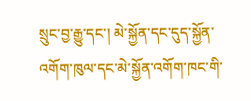སྲུང་བྱ་རྒྱུ་དང་། མེ་སྐྱོན་དང་དུད་སྐྱོན་འགོག་ཁུལ་དང་མེ་སྐྱོན་འགོག་ཁང་གི་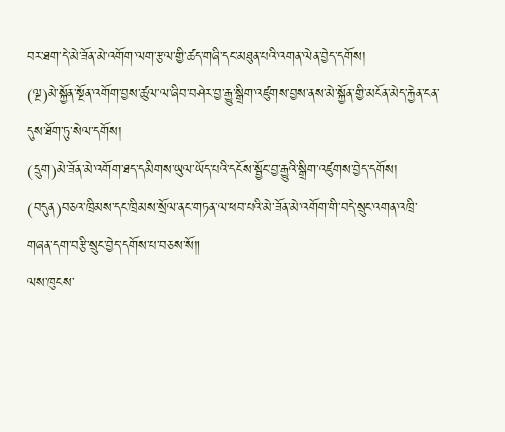བར་ཐག་དེ་མེ་ཟོན་མེ་འགོག་ལག་རྩལ་གྱི་ཚད་གཞི་དང་མཐུན་པའི་འགན་ལེན་བྱེད་དགོས།
(ལྔ)མེ་སྐྱོན་སྔོན་འགོག་བྱས་ཚུལ་ལ་ཞིབ་བཤེར་བྱ་རྒྱུ་སྒྲིག་འཛུགས་བྱས་ནས་མེ་སྐྱོན་གྱི་མངོན་མེད་རྐྱེན་ངན་དུས་ཐོག་ཏུ་སེལ་དགོས།
(དྲུག)མེ་ཟོན་མེ་འགོག་ཐད་དམིགས་ཡུལ་ཡོད་པའི་དངོས་སྦྱོང་བྱ་རྒྱུའི་སྒྲིག་འཛུགས་བྱེད་དགོས།
(བདུན)བཅའ་ཁྲིམས་དང་ཁྲིམས་སྲོལ་ནང་གཏན་ལ་ཕབ་པའི་མེ་ཟོན་མེ་འགོག་གི་བདེ་སྲུང་འགན་འཁྲི་གཞན་དག་བརྩི་སྲུང་བྱེད་དགོས་པ་བཅས་སོ༎
ལས་ཁུངས་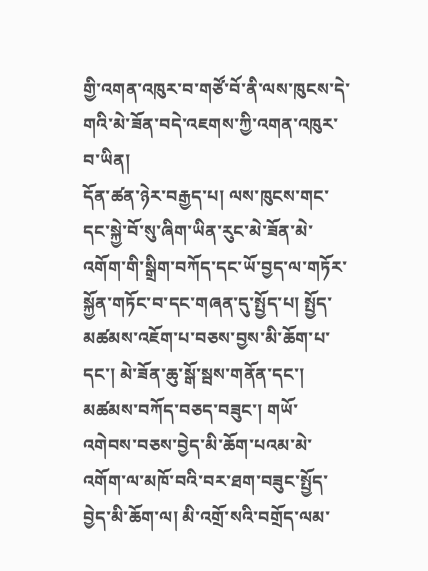གྱི་འགན་འཁུར་བ་གཙོ་བོ་ནི་ལས་ཁུངས་དེ་གའི་མེ་ཟོན་བདེ་འཇགས་ཀྱི་འགན་འཁུར་བ་ཡིན།
དོན་ཚན་ཉེར་བརྒྱད་པ། ལས་ཁུངས་གང་དང་སྐྱེ་བོ་སུ་ཞིག་ཡིན་རུང་མེ་ཟོན་མེ་འགོག་གི་སྒྲིག་བཀོད་དང་ཡོ་བྱད་ལ་གཏོར་སྐྱོན་གཏོང་བ་དང་གཞན་དུ་སྤྱོད་པ། སྤྱོད་མཚམས་འཇོག་པ་བཅས་བྱས་མི་ཆོག་པ་དང་། མེ་ཟོན་ཆུ་སྒོ་སྦས་གནོན་དང་། མཚམས་བཀོད་བཅད་བཟུང་། གཡོ་འགེབས་བཅས་བྱེད་མི་ཆོག་པའམ་མེ་འགོག་ལ་མཁོ་བའི་བར་ཐག་བཟུང་སྤྱོད་བྱེད་མི་ཆོག་ལ། མི་འགྲོ་སའི་བགྲོད་ལམ་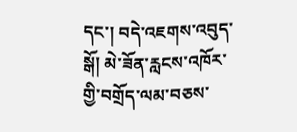དང་། བདེ་འཇགས་འབུད་སྒོ། མེ་ཟོན་རླངས་འཁོར་གྱི་བགྲོད་ལམ་བཅས་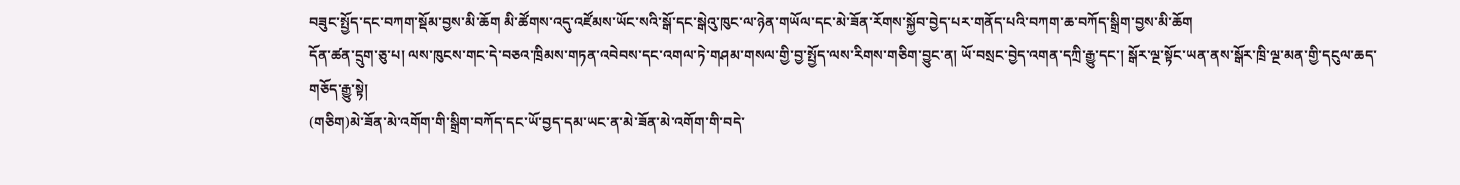བཟུང་སྤྱོད་དང་བཀག་སྡོམ་བྱས་མི་ཆོག མི་ཚོགས་འདུ་འཛོམས་ཡོང་སའི་སྒོ་དང་སྒེའུ་ཁུང་ལ་ཉེན་གཡོལ་དང་མེ་ཟོན་རོགས་སྐྱོབ་བྱེད་པར་གནོད་པའི་བཀག་ཆ་བཀོད་སྒྲིག་བྱས་མི་ཆོག
དོན་ཚན་དྲུག་ཅུ་པ། ལས་ཁུངས་གང་དེ་བཅའ་ཁྲིམས་གཏན་འབེབས་དང་འགལ་ཏེ་གཤམ་གསལ་གྱི་བྱ་སྤྱོད་ལས་རིགས་གཅིག་བྱུང་ན། ཡོ་བསྲང་བྱེད་འགན་དཀྲི་རྒྱུ་དང་། སྒོར་ལྔ་སྟོང་ཡན་ནས་སྒོར་ཁྲི་ལྔ་མན་གྱི་དངུལ་ཆད་གཅོད་རྒྱུ་སྟེ།
(གཅིག)མེ་ཟོན་མེ་འགོག་གི་སྒྲིག་བཀོད་དང་ཡོ་བྱད་དམ་ཡང་ན་མེ་ཟོན་མེ་འགོག་གི་བདེ་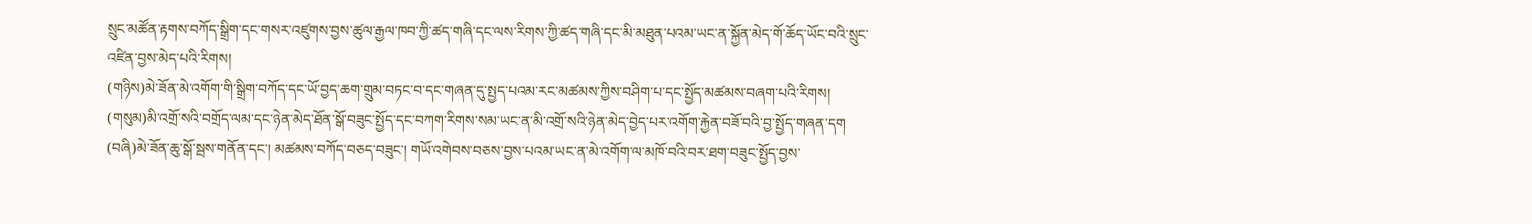སྲུང་མཚོན་རྟགས་བཀོད་སྒྲིག་དང་གསར་འཛུགས་བྱས་ཚུལ་རྒྱལ་ཁབ་ཀྱི་ཚད་གཞི་དང་ལས་རིགས་ཀྱི་ཚད་གཞི་དང་མི་མཐུན་པའམ་ཡང་ན་སྐྱོན་མེད་གོ་ཆོད་ཡོང་བའི་སྲུང་འཛིན་བྱས་མེད་པའི་རིགས།
(གཉིས)མེ་ཟོན་མེ་འགོག་གི་སྒྲིག་བཀོད་དང་ཡོ་བྱད་ཆག་གྲུམ་བཏང་བ་དང་གཞན་དུ་སྤྱད་པའམ་རང་མཚམས་ཀྱིས་བཤིག་པ་དང་སྤྱོད་མཚམས་བཞག་པའི་རིགས།
(གསུམ)མི་འགྲོ་སའི་བགྲོད་ལམ་དང་ཉེན་མེད་ཐོན་སྒོ་བཟུང་སྤྱོད་དང་བཀག་རིགས་སམ་ཡང་ན་མི་འགྲོ་སའི་ཉེན་མེད་བྱེད་པར་འགོག་རྐྱེན་བཟོ་བའི་བྱ་སྤྱོད་གཞན་དག
(བཞི)མེ་ཟོན་ཆུ་སྒོ་སྦས་གནོན་དང་། མཚམས་བཀོད་བཅད་བཟུང་། གཡོ་འགེབས་བཅས་བྱས་པའམ་ཡང་ན་མེ་འགོག་ལ་མཁོ་བའི་བར་ཐག་བཟུང་སྤྱོད་བྱས་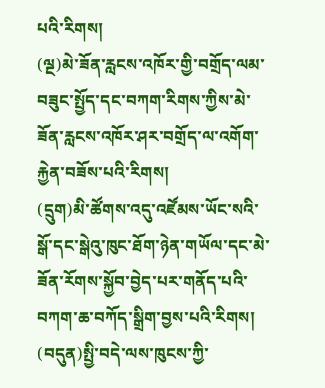པའི་རིགས།
(ལྔ)མེ་ཟོན་རླངས་འཁོར་གྱི་བགྲོད་ལམ་བཟུང་སྤྱོད་དང་བཀག་རིགས་ཀྱིས་མེ་ཟོན་རླངས་འཁོར་ཤར་བགྲོད་ལ་འགོག་རྐྱེན་བཟོས་པའི་རིགས།
(དྲུག)མི་ཚོགས་འདུ་འཛོམས་ཡོང་སའི་སྒོ་དང་སྒེའུ་ཁུང་ཐོག་ཉེན་གཡོལ་དང་མེ་ཟོན་རོགས་སྐྱོབ་བྱེད་པར་གནོད་པའི་བཀག་ཆ་བཀོད་སྒྲིག་བྱས་པའི་རིགས།
(བདུན)སྤྱི་བདེ་ལས་ཁུངས་ཀྱི་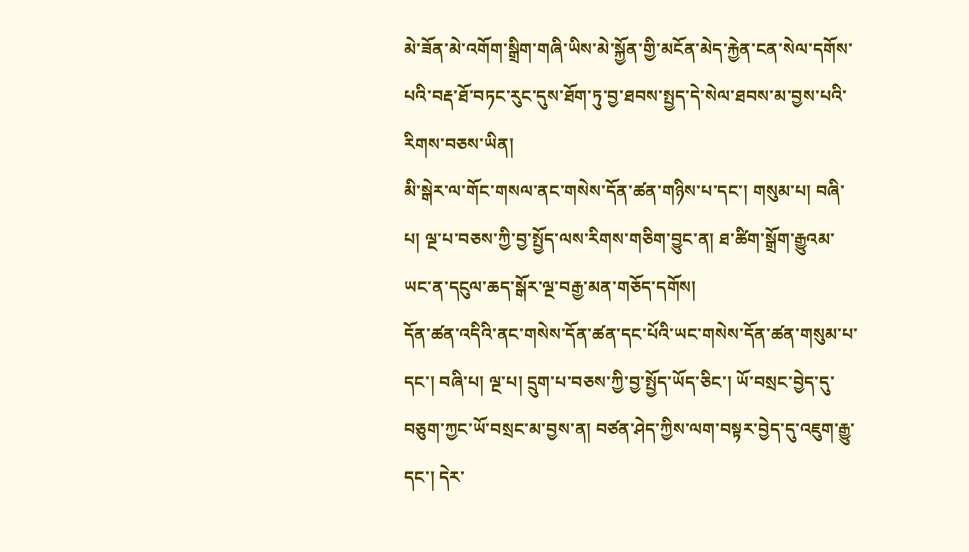མེ་ཟོན་མེ་འགོག་སྒྲིག་གཞི་ཡིས་མེ་སྐྱོན་གྱི་མངོན་མེད་རྐྱེན་ངན་སེལ་དགོས་པའི་བརྡ་ཐོ་བཏང་རུང་དུས་ཐོག་ཏུ་བྱ་ཐབས་སྤྱད་དེ་སེལ་ཐབས་མ་བྱས་པའི་རིགས་བཅས་ཡིན།
མི་སྒེར་ལ་གོང་གསལ་ནང་གསེས་དོན་ཚན་གཉིས་པ་དང་། གསུམ་པ། བཞི་པ། ལྔ་པ་བཅས་ཀྱི་བྱ་སྤྱོད་ལས་རིགས་གཅིག་བྱུང་ན། ཐ་ཚིག་སྒྲོག་རྒྱུའམ་ཡང་ན་དངུལ་ཆད་སྒོར་ལྔ་བརྒྱ་མན་གཅོད་དགོས།
དོན་ཚན་འདིའི་ནང་གསེས་དོན་ཚན་དང་པོའི་ཡང་གསེས་དོན་ཚན་གསུམ་པ་དང་། བཞི་པ། ལྔ་པ། དྲུག་པ་བཅས་ཀྱི་བྱ་སྤྱོད་ཡོད་ཅིང་། ཡོ་བསྲང་བྱེད་དུ་བཅུག་ཀྱང་ཡོ་བསྲང་མ་བྱས་ན། བཙན་ཤེད་ཀྱིས་ལག་བསྟར་བྱེད་དུ་འཇུག་རྒྱུ་དང་། དེར་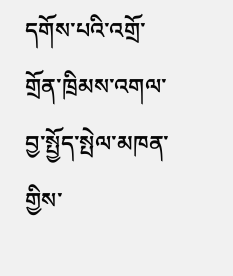དགོས་པའི་འགྲོ་གྲོན་ཁྲིམས་འགལ་བྱ་སྤྱོད་སྤེལ་མཁན་གྱིས་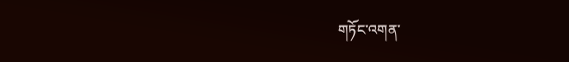གཏོང་འགན་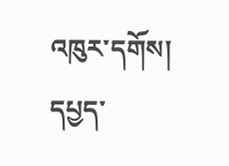འཁུར་དགོས།
དཔྱད་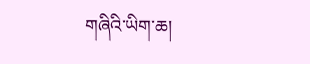གཞིའི་ཡིག་ཆ།